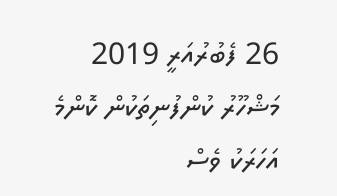26 ފެބުރުއަރީ 2019
މަޝްހޫރު ކުންފުނިތަކުން ކޮންމެ އަހަރަކު ވެސް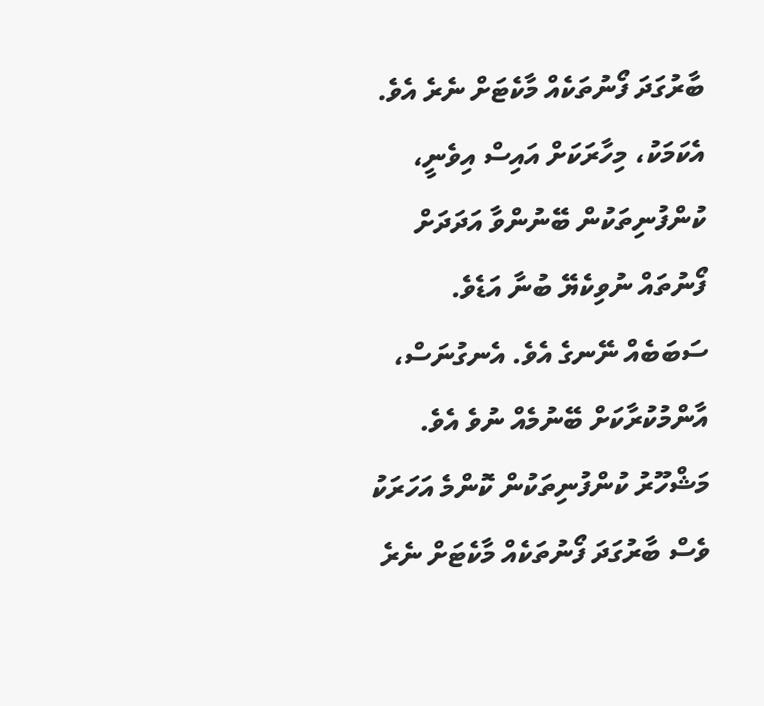ބާރުގަދަ ފޯނުތަކެއް މާކެޓަށް ނެރެ އެވެ. އެކަމަކު، މިހާރަކަށް އައިސް އިވެނީ، ކުންފުނިތަކުން ބޭނުންވާ އަދަދަށް ފޯނުތައް ނުވިކެޔޭ ބުނާ އަޑެވެ. ސަބަބެއް ނޭނގެ އެވެ. އެނގުނަސް، އާންމުކުރާކަށް ބޭނުމެއް ނުވެ އެވެ.
މަޝްހޫރު ކުންފުނިތަކުން ކޮންމެ އަހަރަކު ވެސް ބާރުގަދަ ފޯނުތަކެއް މާކެޓަށް ނެރެ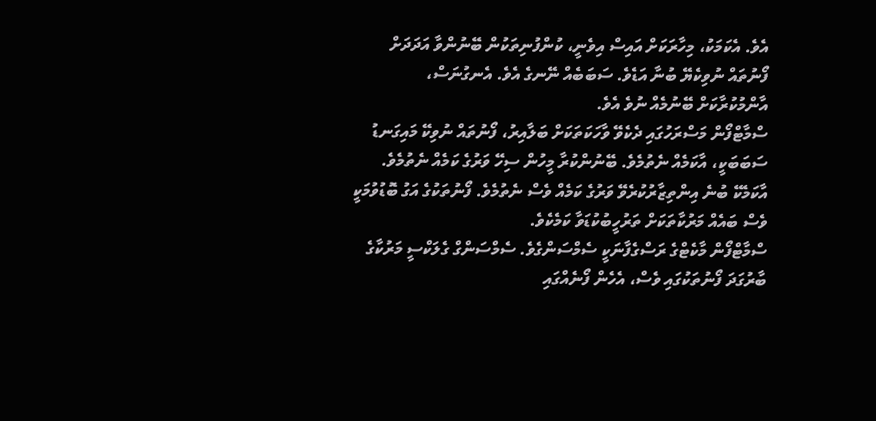އެވެ. އެކަމަކު، މިހާރަކަށް އައިސް އިވެނީ، ކުންފުނިތަކުން ބޭނުންވާ އަދަދަށް ފޯނުތައް ނުވިކެޔޭ ބުނާ އަޑެވެ. ސަބަބެއް ނޭނގެ އެވެ. އެނގުނަސް، އާންމުކުރާކަށް ބޭނުމެއް ނުވެ އެވެ.
ސްމާޓްފޯން މަސްރަހުގައި ދެކެވޭ ވާހަކަތަކަށް ބަލާއިރު، ފޯނުތައް ނުވިކޭ މައިގަނޑު ސަބަބަކީ، އާކަމެއް ނެތުމެވެ. ބޭނުންކުރާ މީހުން ސިހޭ ވަރުގެ ކަމެއް ނެތުމެވެ. އާކަމެކޭ ބުނެ އިންތިޒާރުކުރެވޭ ވަރުގެ ކަމެއް ވެސް ނެތުމެވެ. ފޯނުތަކުގެ އަގު ބޮޑުވުމަކީ ވެސް ބައެއް މަރުކާތަކަށް ތަރުހީބުކުޑަވާ ކަމެކެވެ.
ސްމާޓްފޯން މާކެޓްގެ ރަސްގެފާނަކީ ސެމްސަންގެވެ. ސެމްސަންގް ގެލަކްސީ މަރުކާގެ ބާރުގަދަ ފޯނުތަކުގައި ވެސް، އެހެން ފޯނެއްގައި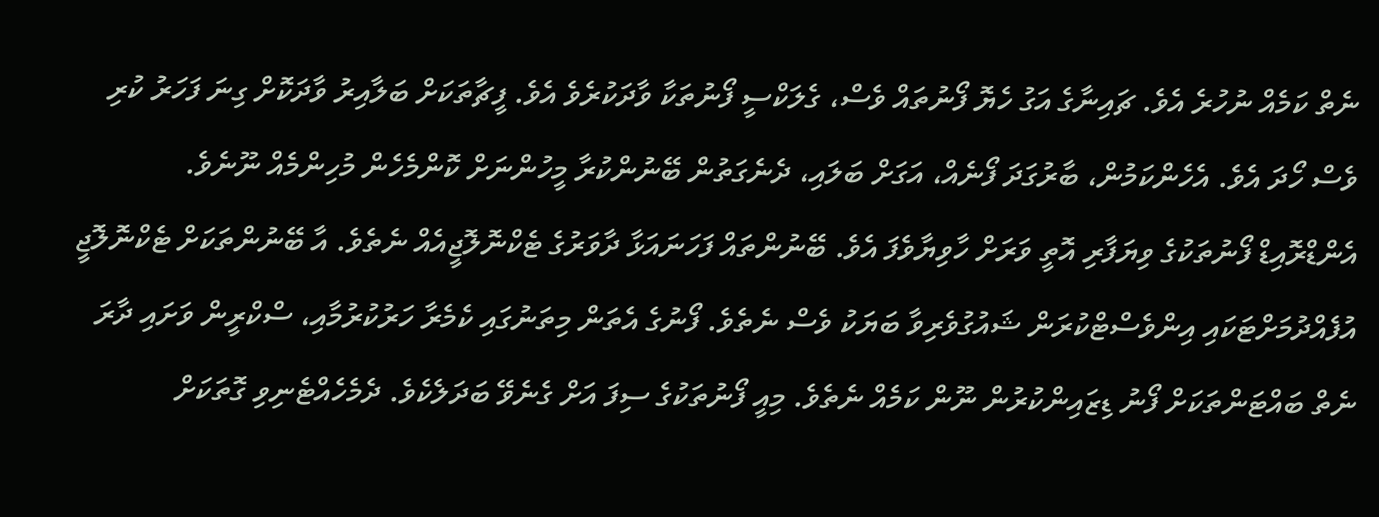ނެތް ކަމެއް ނުހުރެ އެވެ. ޗައިނާގެ އަގު ހެޔޮ ފޯނުތައް ވެސް، ގެލަކްސީ ފޯނުތަކާ ވާދަކުރެވެ އެވެ. ފީޗާތަކަށް ބަލާއިރު ވާދަކޮށް ގިނަ ފަހަރު ކުރި ވެސް ހޯދަ އެވެ. އެހެންކަމުން، ބާރުގަދަ ފޯނެއް، އަގަށް ބަލައި، ދެނެގަތުން ބޭނުންކުރާ މީހުންނަށް ކޮންމެހެން މުހިންމެއް ނޫނެވެ.
އެންޑްރޮއިޑް ފޯނުތަކުގެ ވިޔަފާރި އޮތީ ވަރަށް ހާވިޔާވެފަ އެވެ. ބޭނުންތައް ފަހަނައަޅާ ދާވަރުގެ ޓެކްނޮލޮޖީއެއް ނެތެވެ. އާ ބޭނުންތަކަށް ޓެކްނޮލޮޖީ އުފެއްދުމަށްޓަކައި އިންވެސްޓްކުރަން ޝައުގުވެރިވާ ބަޔަކު ވެސް ނެތެވެ. ފޯނުގެ އެތަން މިތަނުގައި ކެމެރާ ހަރުކުރުމާއި، ސްކްރީން ވަށައި ދާރަ ނެތް ބައްޓަންތަކަށް ފޯނު ޑިޒައިންކުރުން ނޫން ކަމެއް ނެތެވެ. މިއީ ފޯނުތަކުގެ ސިފަ އަށް ގެނެވޭ ބަދަލެކެވެ. ދެމެހެއްޓެނިވި ގޮތަކަށް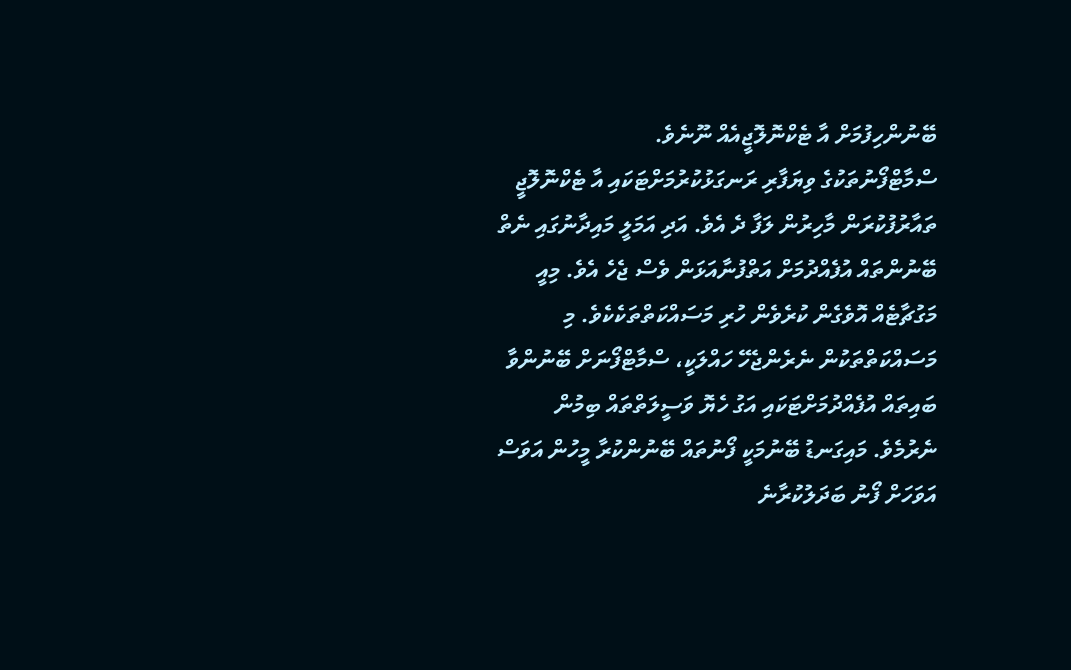ބޭނުންހިފުމަށް އާ ޓެކްނޮލޮޖީއެއް ނޫނެވެ.
ސްމާޓްފޯނުތަކުގެ ވިޔަފާރި ރަނގަޅުކުރުމަށްޓަކައި އާ ޓެކްނޮލޮޖީ ތައާރުފުކުރަން މާހިރުން ލަފާ ދެ އެވެ. އަދި އަމަލީ މައިދާނުގައި ނެތް ބޭނުންތައް އުފެއްދުމަށް އަތްފުނާއަޅަން ވެސް ޖެހެ އެވެ. މިއީ މަގުޗާޓެއް އޮވެގެން ކުރެވެން ހުރި މަސައްކަތްތަކެކެވެ. މި މަސައްކަތްތަކުން ނެރެންޖެހޭ ހައްލަކީ، ސްމާޓްފޯނަށް ބޭނުންވާ ބައިތައް އުފެއްދުމަށްޓަކައި އަގު ހެޔޮ ވަސީލަތްތައް ބިމުން ނެރުމެވެ. މައިގަނޑު ބޭނުމަކީ ފޯނުތައް ބޭނުންކުރާ މީހުން އަވަސް އަވަހަށް ފޯނު ބަދަލުކުރާނެ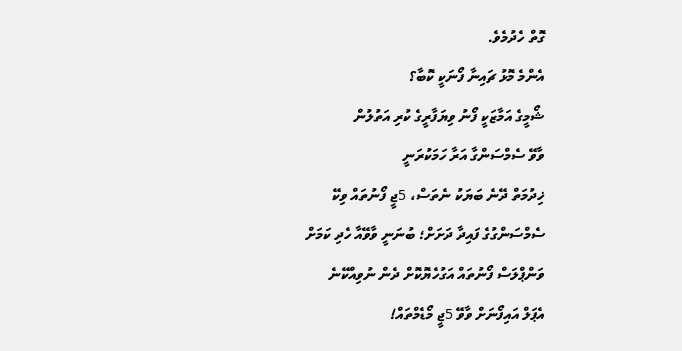ގޮތް ހެދުމެވެ.
އެންމެ މޮޅު ޗައިނާ ފޯނަކީ ކޮބާ؟
ޝޯމީގެ އަމާޒަކީ ފޯނު ވިޔަފާރީގެ ކުރި އަތުލުން
ވާވޭ ސެމްސަންގާ އަރާ ހަމަކުރަނީ
ޚިދުމަތް ދޭނެ ބަޔަކު ނެތަސް، 5ޖީ ފޯނުތައް ވިކޭ
ސެމްސަންގުގެ ފައިދާ ދަށަށް؛ ބުނަނީ ވާވޭއާ ހެދި ކަމަށް
ވަންޕްލަސް ފޯނުތައް އަގުހެޔޮކޮށް ދެން ނުވިއްކޭނެ
އެޕަލް އައިފޯނަށް ވާވޭ 5ޖީ މޯޑެމްތައް!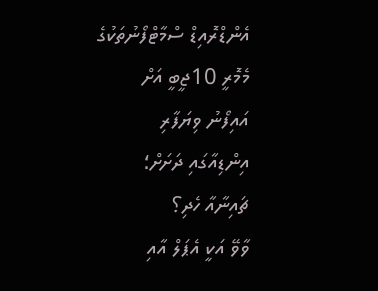އެންޑްރޮއިޑް ސްމާޓްފޯނުތަކުގެ މެމޮރީ 10ޖީބީ އަށް
އައިފޯނު ވިޔަފާރި އިންޑިއާގައި ދަށަށް؛ ޗައިނާއާ ހެދި؟
ވާވޭ އަކީ އެޕަލް އާއި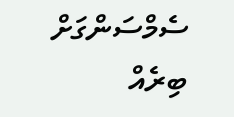ސެމްސަންގަށް ބިރެއް